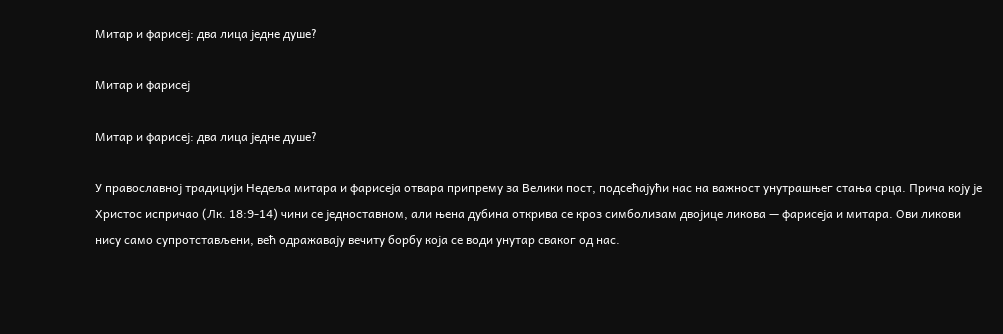Митар и фарисеј: два лица једне душе?

Митар и фарисеј

Митар и фарисеј: два лица једне душе?

У православној традицији Недеља митарa и фарисеја отвара припрему за Велики пост, подсећајући нас на важност унутрашњег стања срца. Прича коју је Христос испричао (Лк. 18:9-14) чини се једноставном, али њена дубина открива се кроз симболизам двојице ликова — фарисеја и митара. Ови ликови нису само супротстављени, већ одражавају вечиту борбу која се води унутар сваког од нас.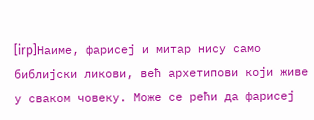[irp]Наиме, фарисеј и митар нису само библијски ликови, већ архетипови који живе у сваком човеку. Може се рећи да фарисеј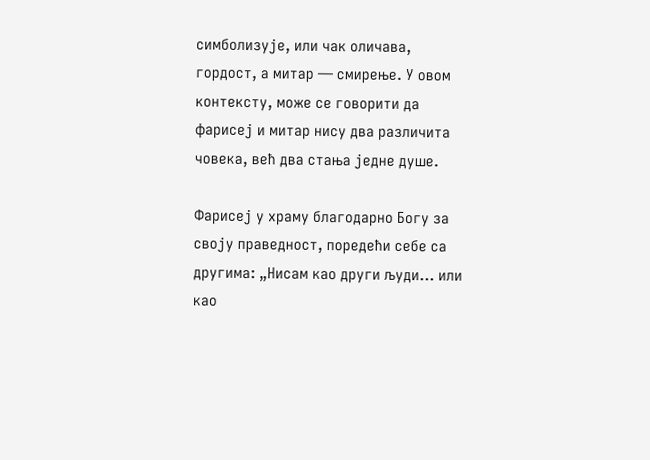симболизује, или чак оличава, гордост, а митар — смирење. У овом контексту, може се говорити да фарисеј и митар нису два различита човека, већ два стања једне душе.

Фарисеј у храму благодарно Богу за своју праведност, поредећи себе са другима: „Нисам као други људи… или као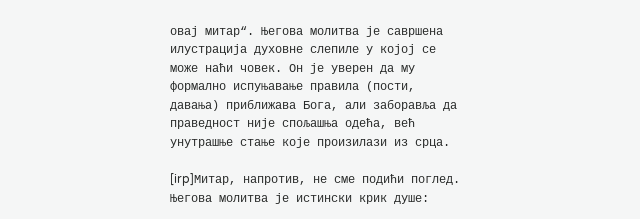овај митар“. Његова молитва је савршена илустрација духовне слепиле у којој се може наћи човек. Он је уверен да му формално испуњавање правила (пости, давања) приближава Бога, али заборавља да праведност није спољашња одећа, већ унутрашње стање које произилази из срца.

[irp]Митар, напротив, не сме подићи поглед. Његова молитва је истински крик душе: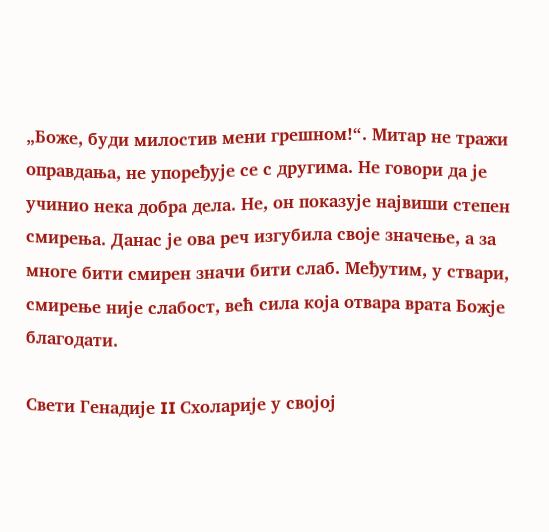„Боже, буди милостив мени грешном!“. Митар не тражи оправдања, не упоређује се с другима. Не говори да је учинио нека добра дела. Не, он показује највиши степен смирења. Данас је ова реч изгубила своје значење, а за многе бити смирен значи бити слаб. Међутим, у ствари, смирење није слабост, већ сила која отвара врата Божје благодати.

Свети Генадије II Схоларије у својој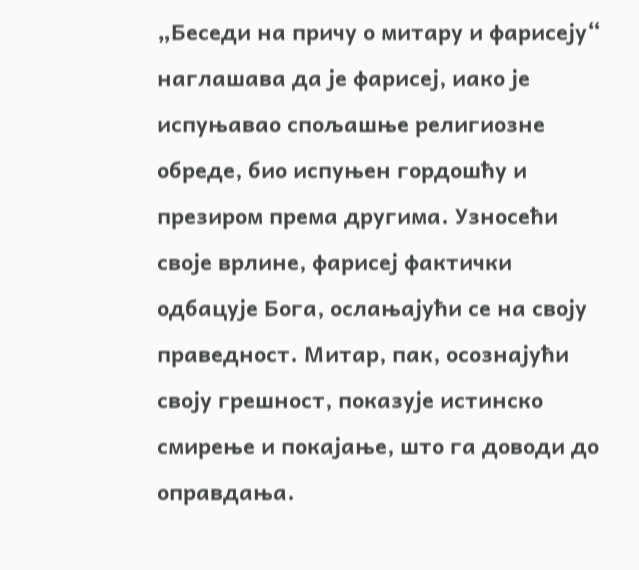„Беседи на причу о митару и фарисеју“ наглашава да је фарисеј, иако је испуњавао спољашње религиозне обреде, био испуњен гордошћу и презиром према другима. Узносећи своје врлине, фарисеј фактички одбацује Бога, ослањајући се на своју праведност. Митар, пак, осознајући своју грешност, показује истинско смирење и покајање, што га доводи до оправдања.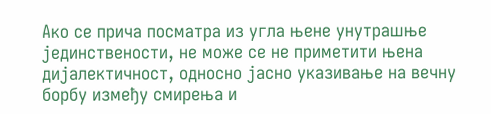Ако се прича посматра из угла њене унутрашње јединствености, не може се не приметити њена дијалектичност, односно јасно указивање на вечну борбу између смирења и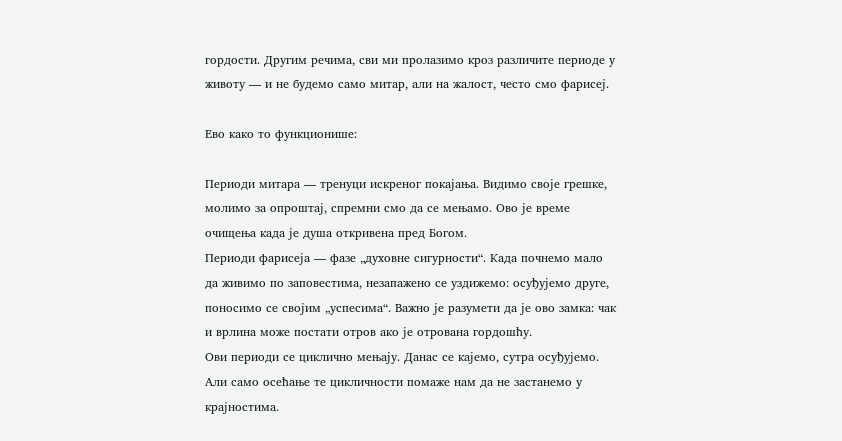гордости. Другим речима, сви ми пролазимо кроз различите периоде у животу — и не будемо само митар, али на жалост, често смо фарисеј.

Ево како то функционише:

Периоди митарa — тренуци искреног покајања. Видимо своје грешке, молимо за опроштај, спремни смо да се мењамо. Ово је време очищења када је душа откривена пред Богом.
Периоди фарисеја — фазе „духовне сигурности“. Када почнемо мало да живимо по заповестима, незапажено се уздижемо: осуђујемо друге, поносимо се својим „успесима“. Важно је разумети да је ово замка: чак и врлина може постати отров ако је отрована гордошћу.
Ови периоди се циклично мењају. Данас се кајемо, сутра осуђујемо. Али само осећање те цикличности помаже нам да не застанемо у крајностима.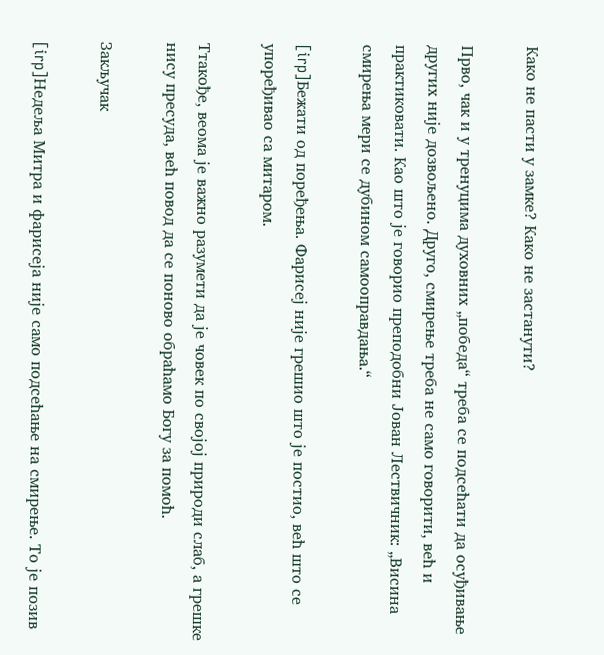Како не пасти у замке? Како не застанути?

Прво, чак и у тренуцима духовних „победа“ треба се подсећати да осуђивање других није дозвољено. Друго, смирење треба не само говорити, већ и практиковати. Као што је говорио преподобни Јован Лествичник: „Висина смирења мери се дубином самооправдања.“

[irp]Бежати од поређења. Фарисеј није грешио што је постио, већ што се упоређивао са митаром.

Ттакође, веома је важно разумети да је човек по својој природи слаб, а грешке нису пресуда, већ повод да се поново обраћамо Богу за помоћ.

Закључак

[irp]Недеља Митрa и фарисеја није само подсећање на смирење. То је позив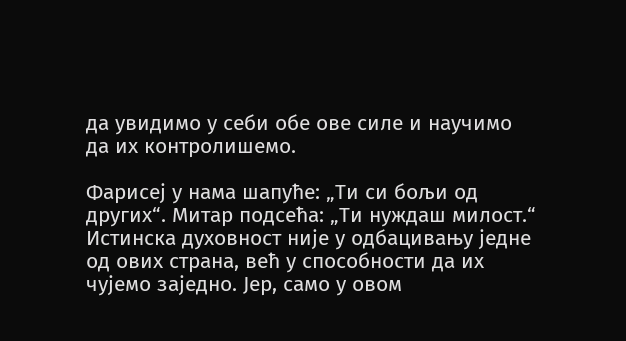да увидимо у себи обе ове силе и научимо да их контролишемо.

Фарисеј у нама шапуће: „Ти си бољи од других“. Митар подсећа: „Ти нуждаш милост.“ Истинска духовност није у одбацивању једне од ових страна, већ у способности да их чујемо заједно. Јер, само у овом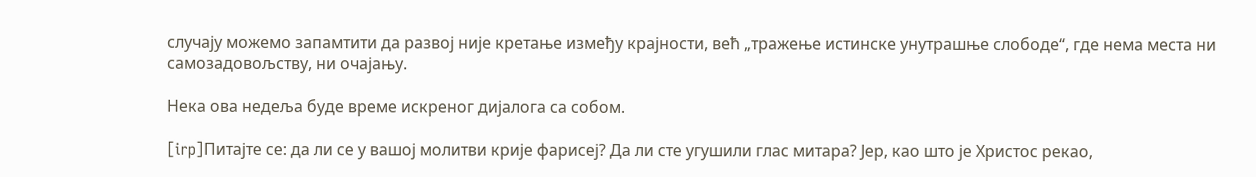случају можемо запамтити да развој није кретање између крајности, већ „тражење истинске унутрашње слободе“, где нема места ни самозадовољству, ни очајању.

Нека ова недеља буде време искреног дијалога са собом.

[irp]Питајте се: да ли се у вашој молитви крије фарисеј? Да ли сте угушили глас митарa? Јер, као што је Христос рекао,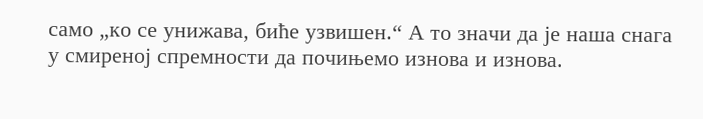само „ко се унижава, биће узвишен.“ А то значи да је наша снага у смиреној спремности да почињемо изнова и изнова.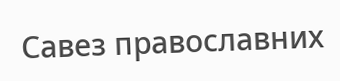Савез православних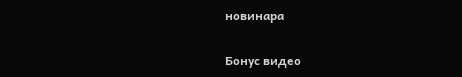новинара

Бонус видео